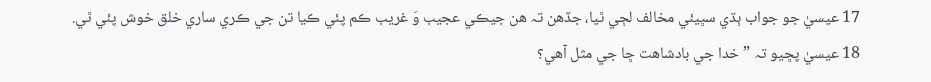17 عيسيٰ جو جواب ٻڌي سڀيئي مخالف لڄي ٿيا، جڏھن تہ ھن جيڪي عجيب وَ غريب ڪم پئي ڪيا تن جي ڪري ساري خلق خوش پئي ٿي.
18 عيسيٰ پڇيو تہ ”خدا جي بادشاھت ڇا جي مثل آھي؟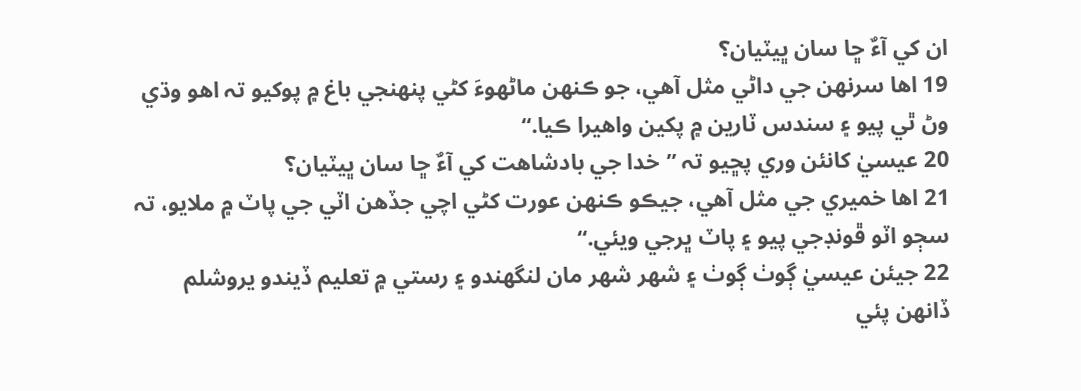ان کي آءٌ ڇا سان ڀيٽيان؟
19 اھا سرنھن جي داڻي مثل آھي، جو ڪنھن ماڻھوءَ کڻي پنھنجي باغ ۾ پوکيو تہ اھو وڌي وڻ ٿي پيو ۽ سندس ٽارين ۾ پکين واھيرا ڪيا.“
20 عيسيٰ کانئن وري پڇيو تہ ”خدا جي بادشاھت کي آءٌ ڇا سان ڀيٽيان؟
21 اھا خميري جي مثل آھي، جيڪو ڪنھن عورت کڻي اچي جڏھن اٽي جي پاٽ ۾ ملايو، تہ سڄو اٽو ڦونڊجي پيو ۽ پاٽ ڀرجي ويئي.“
22 جيئن عيسيٰ ڳوٺ ڳوٺ ۽ شھر شھر مان لنگھندو ۽ رستي ۾ تعليم ڏيندو يروشلم ڏانھن پئي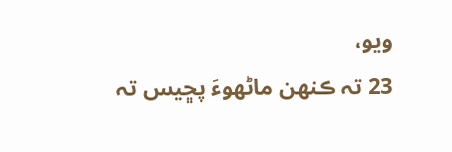ويو،
23 تہ ڪنھن ماڻھوءَ پڇيس تہ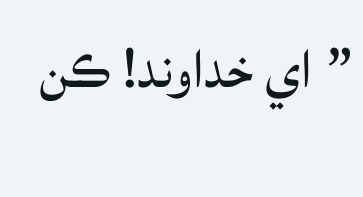”اي خداوند! ڪن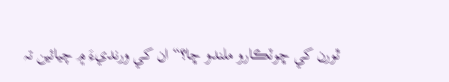ٿورن کي ڇوٽڪارو ملندو ڇا؟“ ان کي ورنديءَ ۾ چيائين تہ